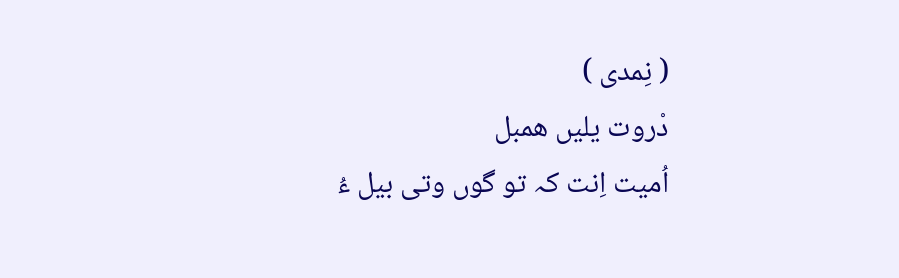( نِمدی )
دْروت یلیں ھمبل
اُمیت اِنت کہ تو گوں وتی بیل ءُ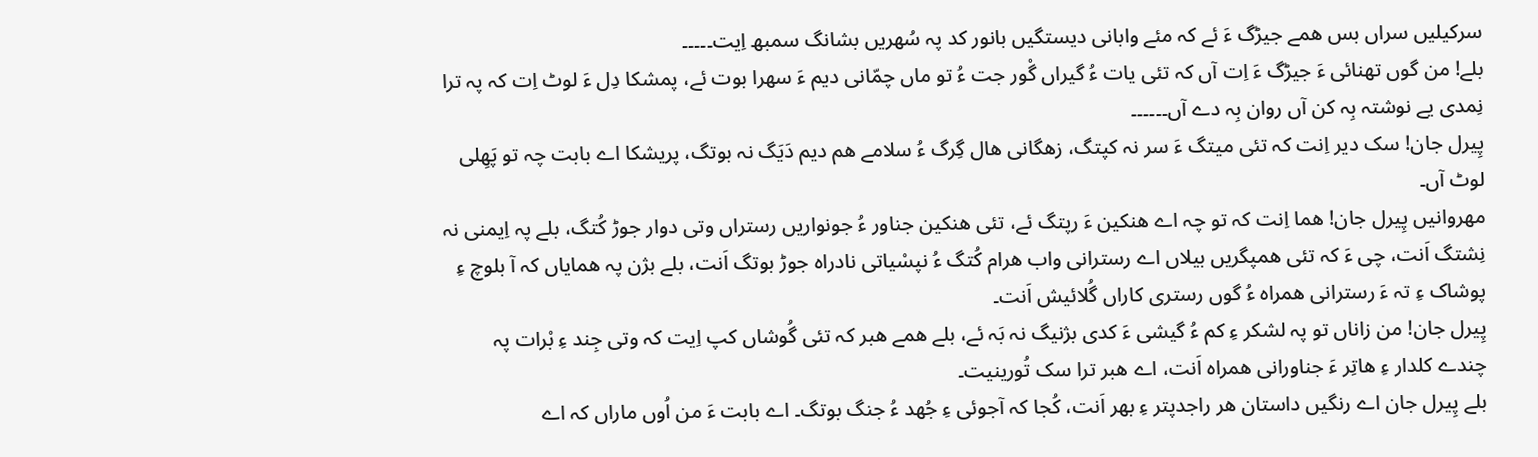سرکیلیں سراں بس ھمے جیڑگ ءَ ئے کہ مئے وابانی دیستگیں بانور کد پہ سُھریں بشانگ سمبھ اِیت۔۔۔۔۔
بلے! من گوں تھنائی ءَ جیڑگ ءَ اِت آں کہ تئی یات ءُ گیراں گْور جت ءُ تو ماں چمّانی دیم ءَ سھرا بوت ئے، پمشکا دِل ءَ لوٹ اِت کہ پہ ترا نِمدی یے نوشتہ بِہ کن آں روان بِہ دے آں۔۔۔۔۔۔
پِیرل جان! سک دیر اِنت کہ تئی میتگ ءَ سر نہ کپتگ، زھگانی ھال گِرگ ءُ سلامے ھم دیم دَیَگ نہ بوتگ، پریشکا اے بابت چہ تو پَھِلی لوٹ آں۔
مھروانیں پِیرل جان! ھما اِنت کہ تو چہ اے ھنکین ءَ رپتگ ئے، تئی ھنکین جناور ءُ جونواریں رستراں وتی دوار جوڑ کُتگ، بلے پہ اِیمنی نہ نِشتگ اَنت، چی ءَ کہ تئی ھمپگریں بیلاں اے رسترانی واب ھرام کُتگ ءُ نپسْیاتی نادراہ جوڑ بوتگ اَنت، بلے بژن پہ ھمایاں کہ آ بلوچ ءِ پوشاک ءِ تہ ءَ رسترانی ھمراہ ءُ گوں رستری کاراں گُلائیش اَنت۔
پِیرل جان! من زاناں تو پہ لشکر ءِ کم ءُ گیشی ءَ کدی بژنیگ نہ بَہ ئے، بلے ھمے ھبر کہ تئی گُوشاں کپ اِیت کہ وتی جِند ءِ بْرات پہ چندے کلدار ءِ ھاتِر ءَ جناورانی ھمراہ اَنت، اے ھبر ترا سک تُورینیت۔
بلے پِیرل جان اے رنگیں داستان ھر راجدپتر ءِ بھر اَنت، کُجا کہ آجوئی ءِ جُھد ءُ جنگ بوتگ۔ اے بابت ءَ من اُوں ماراں کہ اے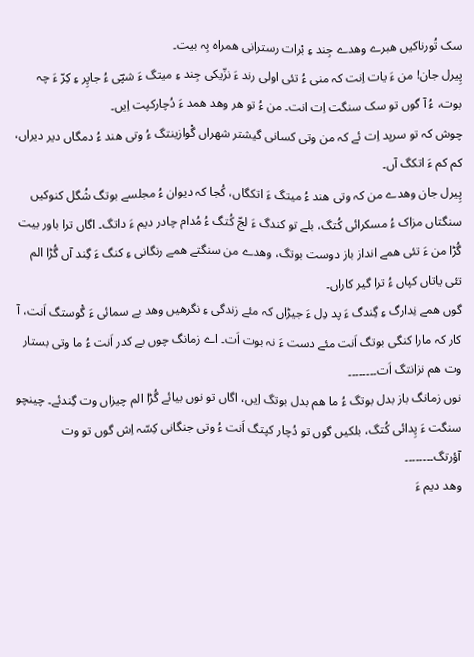سک تُورناکیں ھبرے وھدے جِند ءِ بْرات رسترانی ھمراہ بِہ بیت۔
پِیرل جان! من ءَ یات اِنت کہ منی ءُ تئی اولی رند ءَ نزّیکی جِند ءِ میتگ ءَ شپؔی ءُ جاپِر ءِ کِرّ ءَ چہ بوت، ءُ آ گوں تو سک سنگت اِت انت۔ من ءُ تو ھر وھد ھمد ءَ دُچارکپت اِیں۔
چوش کہ تو سرپد اِت ئے کہ من وتی کسانی گیشتر شھراں گْوازینتگ ءُ وتی ھند ءُ دمگاں دیر دیراں، کم کم ءَ اتکگ آں۔
پِیرل جان وھدے من کہ وتی ھند ءُ میتگ ءَ اتکگاں، کُجا کہ دیوان ءُ مجلسے بوتگ شُگل کنوکیں سنگتاں مزاک ءُ مسکرائی کُتگ، بلے تو کندگ ءَ لجّ کُتگ ءُ مُدام چادر دیم ءَ داتگ۔ اگاں ترا باور بیت گُڑا من ءَ تئی ھمے انداز باز دوست بوتگ، وھدے من سنگتے ھمے رنگانی ءِ کنگ ءَ گِند آں گُڑا الم تئی یاتاں کپاں ءُ ترا گیر کاراں۔
گوں ھمے نِدارگ ءِ گِندگ ءَ پد دِل ءَ جیڑاں کہ مئے زندگی ءِ نگرھیں وھد بے سمائی ءَ گْوستگ اَنت، آ کار کہ مارا کنگی بوتگ اَنت مئے دست ءَ نہ بوت اَت۔ اے زمانگ چوں بے کدر اَنت ءُ ما وتی بستار وت ھم نزانتگ اَت۔۔۔۔۔۔۔۔
نوں زمانگ باز بدل بوتگ ءُ ما ھم بدل بوتگ اِیں، اگاں تو نوں بیائے گُڑا الم چیزاں وت گِندئے۔ چینچو سنگت ءَ پِدائی کُتگ، بلکیں گوں تو دُچار کپتگ اَنت ءُ وتی جنگانی کِسّہ اِش گوں تو وت آؤرتگ۔۔۔۔۔۔۔۔
وھد دیم ءَ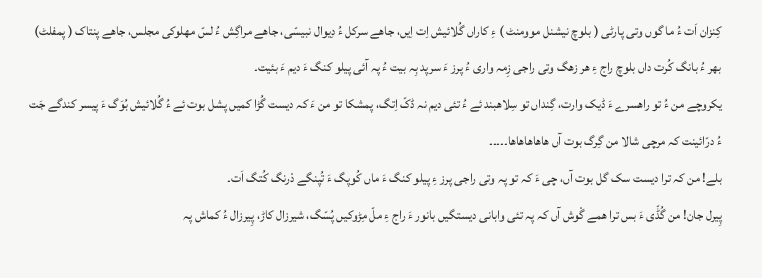کِنزان اَت ءُ ما گوں وتی پارٹی ( بلوچ نیشنل موومنٹ ) ءِ کاراں گُلائیش اِت اِیں، جاھے سرکل ءُ دِیوال نبیسّی، جاھے مراگِش ءُ لسّ مھلوکی مجلس، جاھے پنتاک ( پمفلٹ) بھر ءُ بانگ کُرت داں بلوچ راج ءِ ھر زھگ وتی راجی زِمہ واری ءُ پرز ءَ سرپد بِہ بیت ءُ پہ آئی پیلو کنگ ءَ دیم ءَ بئیت۔
یکروچے من ءُ تو راھسرے ءَ ڈیک وارت، گِنداں تو سِلاھبند ئے ءُ تئی دیم نہ ڈکّ اِتگ، پمشکا تو من ءَ کہ دیست گُڑا کمیں پشل بوت ئے ءُ گُلائیش بُوَگ ءَ پیسر کندگے جَت ءُ درّائینت کہ مرچی شالا من گِرگ بوت آں ھاھاھاھاھا۔۔۔۔۔
بلے! من کہ ترا دیست سک گل بوت آں، چی ءَ کہ تو پہ وتی راجی پرز ءِ پیلو کنگ ءَ ماں کُوپگ ءَ تُپنگے دْرنگ کُتگ اَت۔
پِیرل جان! من گُڈّی ءَ بس ترا ھمے گْوش آں کہ پہ تئی وابانی دیستگیں بانور ءَ راج ءِ ملّ مِڑوکیں پُسّگ، شیرزال کاڑ، پِیرزال ءُ کماش پہ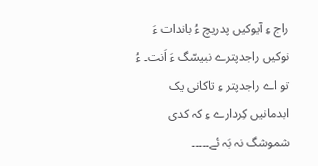راج ءِ آیوکیں پدریچ ءُ باندات ءَ نوکیں راجدپترے نبیسّگ ءَ اَنت۔ ءُ تو اے راجدپتر ءِ تاکانی یک ابدمانیں کِردارے ءِ کہ کدی شموشگ نہ بَہ ئے۔۔۔۔۔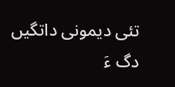تئی دیمونی داتگیں دگ ءَ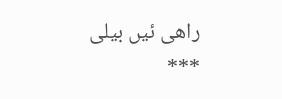راھی ئیں بیلی
***